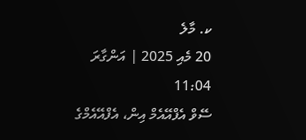ކ. މާލެ
20 މެއި 2025 | އަންގާރަ 11:04
ސޭވް އެފްއޭއެމް އިން، އެފްއޭއެމްގެ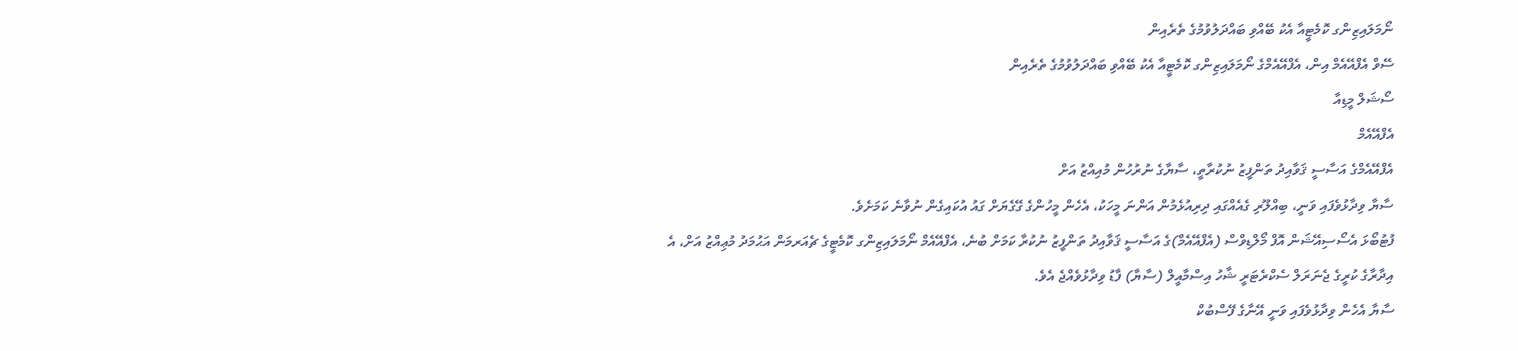ނޯމަލައިޒިންގ ކޮމެޓީއާ އެކު ބޭއްވި ބައްދަލުވުމުގެ ތެރެއިން
ސޭވް އެފްއޭއެމް އިން، އެފްއޭއެމްގެ ނޯމަލައިޒިންގ ކޮމެޓީއާ އެކު ބޭއްވި ބައްދަލުވުމުގެ ތެރެއިން
ސޯޝަލް މީޑިއާ
އެފްއޭއެމް
އެފްއޭއެމްގެ އަސާސީ ޤަވާއިދު ތަންފީޒު ނުކުރާތީ، ސާޔާގެ ނުރުހުން މުއިއްޒު އަށް
ސާޔާ ވިދާޅުވެފައި ވަނީ، ބިއްލޫރި ގެއެއްގައި ދިރިއުޅެމުން އަންނަ މީހަކު، އެހެން މީހުންގެ ގޭގެޔަށް ގައު އުކައިގެން ނުވާނެ ކަމަށެވެ.
ފުޓުބޯޅަ އެސޯސިއޭޝަން އޮފް މޯލްޑިވްސް (އެފްއޭއެމް)ގެ އަސާސީ ޤަވާއިދު ތަންފީޒު ނުކުރާ ކަމަށް ބުނެ، އެފްއޭއެމް ނޯމަލައިޒިންގ ކޮމެޓީގެ ޗެއަރމަން އަޙުމަދު މުޢިއްޒު އަށް، އެ އިދާރާގެ ކުރީގެ ޖެނަރަލް ސެކްރެޓަރީ ޝާހު އިސްމާއީލް (ސާޔާ) ފާޑު ވިދާޅުވެއްޖެ އެވެ.
ސާޔާ އެހެން ވިދާޅުވެފައި ވަނީ އޭނާގެ ފޭސްބުކް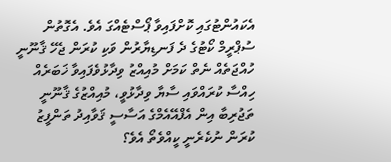އެކައުންޓުގައި ކޮށްފައިވާ ޕޯސްޓެއްގަ އެވެ. އެގޮތުން ސުޕްރީމް ކޯޓުގެ ދެ ފަނޑިޔާރުން ވަކި ކުރަން ޖެހޭ ޤާނޫނީ ހުއްޖަތެއް ނެތް ކަމަށް މުއިއްޒު ވިދާޅުވެފައިވާ ޚަބަރެއް ހިއްސާ ކުރައްވައި ސާޔާ ވިދާޅުވީ، މުއިއްޒުގެ ޤާނޫނީ ތަޖުރިބާ އިން އެފްއޭއެމްގެ އަސާސީ ޤަވާއިދު ތަންފީޒު ކުރަން ނުކެރެނީ ކީއްވެތޯ އެވެ؟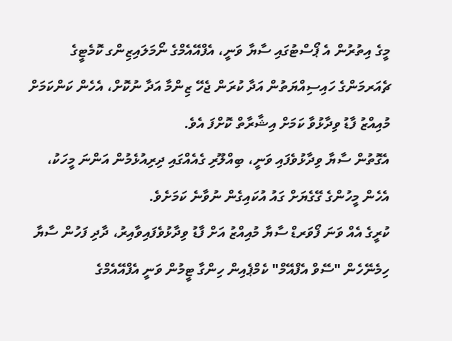މީގެ އިތުރުން އެ ޕޯސްޓުގައި ސާޔާ ވަނީ، އެފްއޭއެމްގެ ނޯމަލައިޒިންގ ކޮމެޓީގެ ޗެއަރމަންގެ ހައިސިއްޔަތުން އަދާ ކުރަން ޖެހޭ ޒިންމާ އަދާ ނުކޮށް، އެހެން ކަންކަމަށް މުއިއްޒު ފާޑު ވިދާޅުވާ ކަމަށް އިޝާރާތް ކޮށްފަ އެވެ.
އެގޮތުން ސާޔާ ވިދާޅުވެފައި ވަނީ، ބިއްލޫރި ގެއެއްގައި ދިރިއުޅެމުން އަންނަ މީހަކު، އެހެން މީހުންގެ ގޭގެޔަށް ގައު އުކައިގެން ނުވާނެ ކަމަށެވެ.
ކުރީގެ އެއް ވަނަ ފޯވަރޑް ސާޔާ މުއިއްޒު އަށް ފާޑު ވިދާޅުވެފައިވާއިރު، ދާދި ފަހުން ސާޔާ ހިމެނޭހެން "ސޭވް އެފްއޭމް" ކެމްޕެއިން ހިންގާ ޓީމުން ވަނީ އެފްއޭއެމްގެ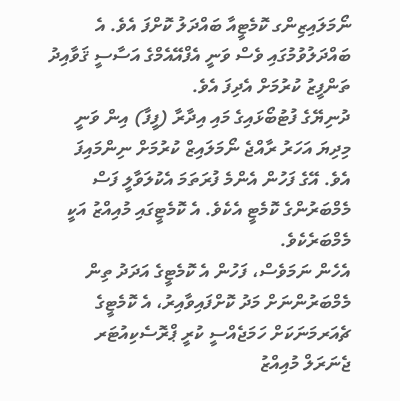ނޯމަލައިޒިންގ ކޮމެޓީއާ ބައްދަލު ކޮށްފަ އެވެ. އެ ބައްދަލުވުމުގައި ވެސް ވަނީ އެފްއޭއެމްގެ އަސާސީ ޤަވާއިދު ތަންފީޒު ކުރުމަށް އެދިފަ އެވެ.
ދުނިޔޭގެ ފުޓުބޯޅައިގެ މައި އިދާރާ (ފީފާ) އިން ވަނީ މިދިޔަ އަހަރު ރާއްޖެ ނޯމަލައިޒް ކުރުމަށް ނިންމައިފަ އެވެ. އޭގެ ފަހުން އެންމެ ފުރަތަމަ އެކުލަވާލީ ފަސް މެމްބަރުންގެ ކޮމެޓީ އެކެވެ. އެ ކޮމެޓީގައި މުއިއްޒު އަކީ މެމްބަރެކެވެ.
އެހެން ނަމަވެސް، ފަހުން އެ ކޮމެޓީގެ އަދަދު ތިން މެމްބަރުންނަށް މަދު ކޮށްފައިވާއިރު، އެ ކޮމެޓީގެ ޗެއަރމަނަކަށް ހަމަޖެއްސީ ކުރީ ޕްރޮސެކިއުޓަރ ޖެނަރަލް މުއިއްޒު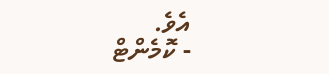އެވެ.
- ކޮމެންޓް